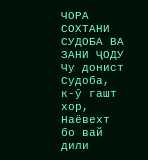ЧОРА СОХТАНИ СУДОБА ВА ЗАНИ ҶОДУ
Чу донист Судоба, к-ӯ гашт хор,
Наёвехт бо вай дили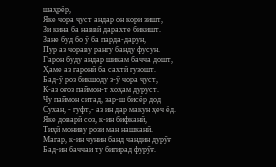шаҳрёр,
Яке чора ҷуст андар он кори зишт,
Зи кина ба наввӣ дарахте бикишт.
Зане буд бо ӯ ба парда-дарун,
Пур аз чораву рангу банду фусун.
Гарон буду андар шикам бачча дошт,
Ҳаме аз гаронӣ ба сахтӣ гузошт.
Бад-ӯ роз бикшоду з-ӯ чора ҷуст,
К-аз оғоз паймон-т хоҳам дуруст.
Чу паймон ситад, зар-ш бисёр дод
Сухан, - гуфт,- аз ин дар макун ҳеч ёд.
Яке доварӣ соз, к-ин бифканӣ,
Тиҳӣ мониву рози ман нашканӣ.
Магар, к-ин чунин банд чандин дурӯғ
Бад-ин баччаи ту бигирад фурӯғ.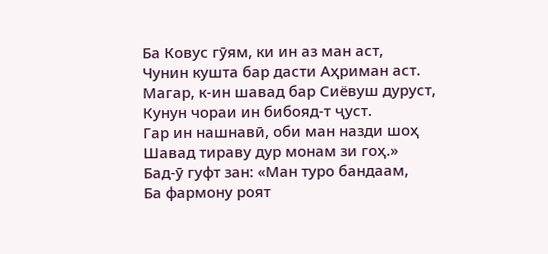Ба Ковус гӯям, ки ин аз ман аст,
Чунин кушта бар дасти Аҳриман аст.
Магар, к-ин шавад бар Сиёвуш дуруст,
Кунун чораи ин бибояд-т ҷуст.
Гар ин нашнавӣ, оби ман назди шоҳ
Шавад тираву дур монам зи гоҳ.»
Бад-ӯ гуфт зан: «Ман туро бандаам,
Ба фармону роят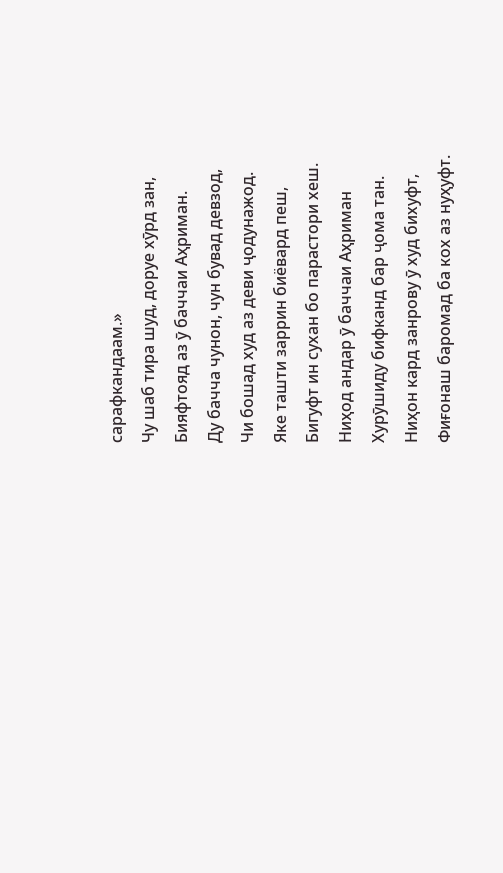сарафкандаам.»
Чу шаб тира шуд, доруе хӯрд зан,
Бияфтояд аз ӯ баччаи Аҳриман.
Ду бачча чунон, чун бувад девзод,
Чи бошад худ аз деви ҷодунажод.
Яке ташти заррин биёвард пеш,
Бигуфт ин сухан бо парастори хеш.
Ниҳод андар ӯ баччаи Аҳриман
Хурӯшиду бифканд бар ҷома тан.
Ниҳон кард занрову ӯ худ бихуфт,
Фиғонаш баромад ба кох аз нуҳуфт.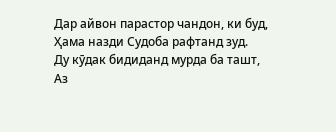Дар айвон парастор чандон, ки буд,
Ҳама назди Судоба рафтанд зуд.
Ду кӯдак бидиданд мурда ба ташт,
Аз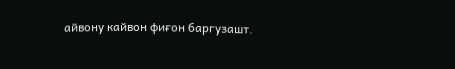айвону кайвон фиғон баргузашт.